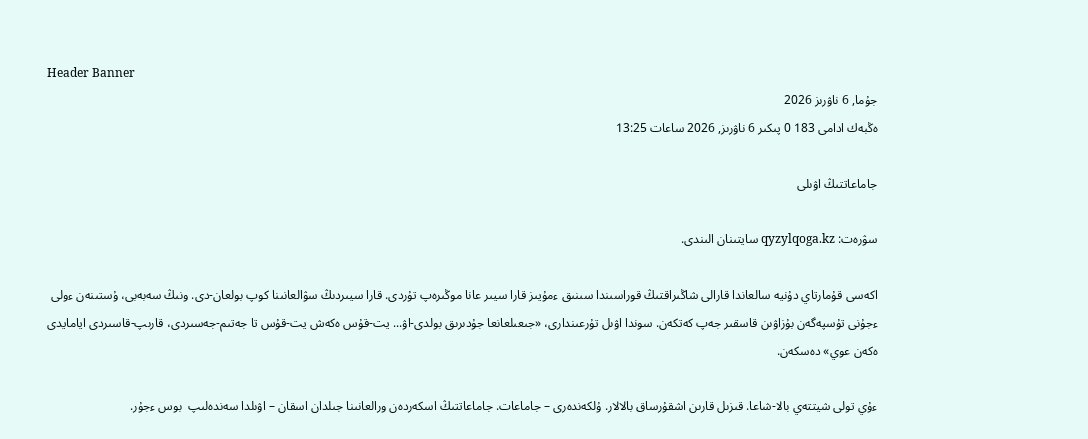Header Banner
جۇما, 6 ناۋرىز 2026
ەڭبەك ادامى 183 0 پىكىر 6 ناۋرىز, 2026 ساعات 13:25

جاماعاتتىڭ اۋىلى

سۋرەت: qyzylqoga.kz سايتىنان الىندى.

اكەسى قۇمارتاي دۇنيە سالعاندا قارالى شاڭىراقتىڭ قوراسىندا سىنىق ءمۇيىز قارا سيىر عانا موڭىرەپ تۇردى. قارا سيىردىڭ سۋالعانىنا كوپ بولعان-دى. ونىڭ سەبەبى، ۇستىنەن ءولى ءجۇنى تۇسپەگەن بۇزاۋىن قاسقىر جەپ كەتكەن. سوندا اۋىل تۇرعىندارى، «جىعىلعانعا جۇدىرىق بولدى-اۋ... يت-قۇس ەكەش يت-قۇس تا جەتىم-جەسىردى، قارىپ-قاسىردى ايامايدى ەكەن عوي» دەسكەن.

ءۇي تولى شيتتەي بالا-شاعا. قىزىل قارىن اشقۇرساق بالالار. ۇلكەندەرى – جاماعات. جاماعاتتىڭ اسكەردەن ورالعانىنا جىلدان اسقان – اۋىلدا سەندەلىپ  بوس ءجۇر.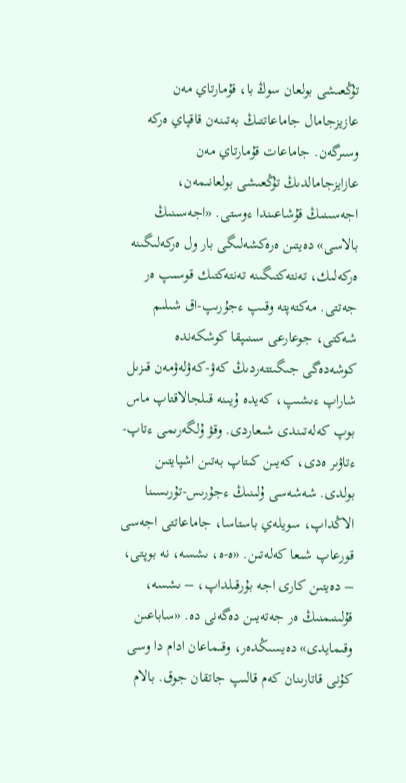تۇڭعىشى بولعان سوڭ با، قۇمارتاي مەن عازيزجامال جاماعاتتىڭ بەتىنەن قاقپاي ەركە وسىرگەن. جاماعات قۇمارتاي مەن عازايزجامالدىڭ تۇڭعىشى بولعانىمەن، اجەسىنىڭ قۇشاعىندا ءوستى. «اجەسىنىڭ بالاسى» دەيتىن ەرەكشەلىگى بار ول ەركەلىگىنە ەركەلىك، تەنتەكتىگىنە تەنتەكتىك قوسىپ ەر جەتتى. مەكتەپتە وقىپ ءجۇرىپ-اق شىلىم شەكتى، جوعارعى سىنىپقا كوشكەندە كوشەدەگى جىگىتتەردىڭ كەۋ-كەۋلەۋمەن قىزىل شاراپ ءىشىپ، كەيدە ۇيىنە قىلجالاقتاپ ماس بوپ كەلەتىندى شىعاردى. وقۋ ۇلگەرىمى ءتاپ-ءتاۋىر ەدى، كەيىن كىتاپ بەتىن اشپايتىن بولدى. شەشەسى ۇلىنىڭ ءجۇرىس-تۇرىسىنا الاڭداپ، سويلەي باستاسا، جاماعاتتى اجەسى قورعاپ شىعا كەلەتىن. «ە-ە، ىشسە، نە بوپتى، – دەيتىن كارى اجە بۇرقىلداپ، – ىشسە، قۇلىنىمنىڭ ەر جەتەيىن دەگەنى دە. «ساباعىن وقىمايدى» دەيسىڭدەر، وقىماعان ادام دا وسى كۇنى قاتارىنان كەم قالىپ جاتقان جوق. بالام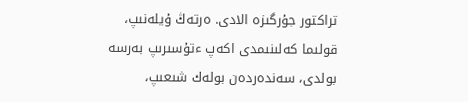تراكتور جۇرگىزە الادى. ەرتەڭ ۇيلەنىپ، قولىما كەلىنىمدى اكەپ ءتۇسىرىپ بەرسە بولدى، سەندەردەن بولەك شىعىپ،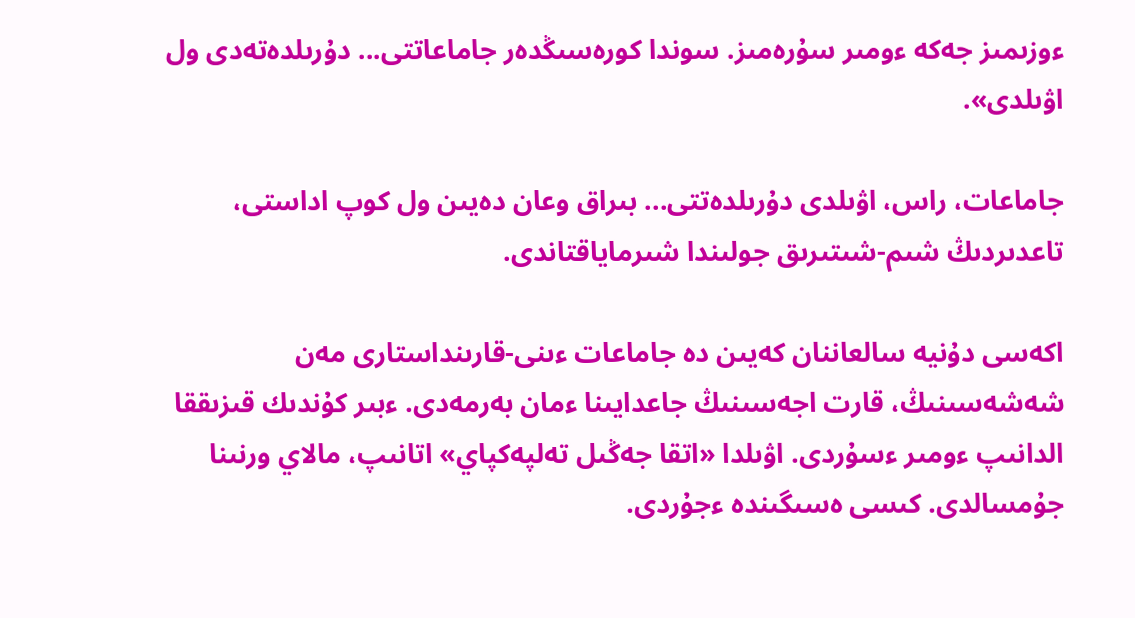ءوزىمىز جەكە ءومىر سۇرەمىز. سوندا كورەسىڭدەر جاماعاتتى... دۇرىلدەتەدى ول اۋىلدى».

جاماعات، راس، اۋىلدى دۇرىلدەتتى... بىراق وعان دەيىن ول كوپ اداستى، تاعدىردىڭ شىم-شىتىرىق جولىندا شىرماياقتاندى.

اكەسى دۇنيە سالعاننان كەيىن دە جاماعات ءىنى-قارىنداستارى مەن شەشەسىنىڭ، قارت اجەسىنىڭ جاعدايىنا ءمان بەرمەدى. ءبىر كۇندىك قىزىققا الدانىپ ءومىر ءسۇردى. اۋىلدا «اتقا جەڭىل تەلپەكپاي» اتانىپ، مالاي ورنىنا جۇمسالدى. كىسى ەسىگىندە ءجۇردى.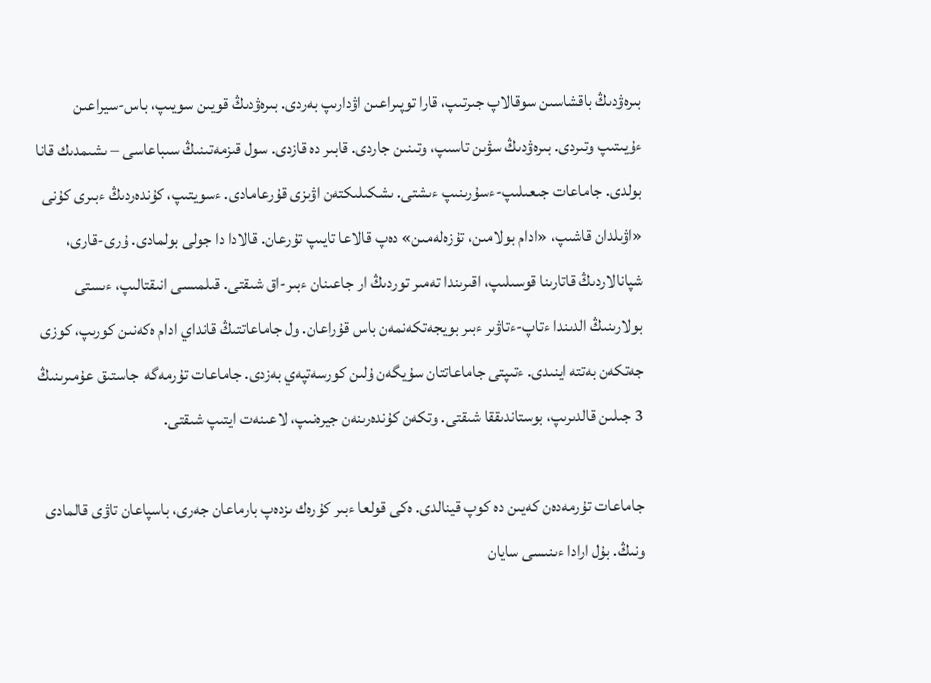بىرەۋدىڭ باقشاسىن سوقالاپ جىرتىپ، قارا توپىراعىن اۋدارىپ بەردى. بىرەۋدىڭ قويىن سويىپ، باس-سيراعىن ءۇيىتىپ وتىردى. بىرەۋدىڭ سۋىن تاسىپ، وتىنىن جاردى. قابىر دە قازدى. سول قىزمەتىنىڭ سىباعاسى – ىشىمدىك قانا بولدى. جاماعات جىعىلىپ-ءسۇرىنىپ ءىشتى. ىشكىلىكتەن اۋىزى قۇرعامادى. ءسويتىپ، كۇندەردىڭ ءبىرى كۇنى «اۋىلدان قاشىپ، «ادام بولامىن، تۇزەلەمىن» دەپ قالاعا تايىپ تۇرعان. قالادا دا جولى بولمادى. ۇرى-قارى، شپانالاردىڭ قاتارىنا قوسىلىپ، اقىرىندا تەمىر توردىڭ ار جاعىنان ءبىر-اق شىقتى. قىلمىسى انىقتالىپ، ءىستى بولارىنىڭ الدىندا ءتاپ-ءتاۋىر ءبىر بويجەتكەنمەن باس قۇراعان. ول جاماعاتتىڭ قانداي ادام ەكەنىن كورىپ، كوزى جەتكەن بەتتە اينىدى. ءتىپتى جاماعاتتان سۇيگەن ۇلىن كورسەتپەي بەزدى. جاماعات تۇرمەگە  جاستىق عۇمىرىنىڭ 3 جىلىن قالدىرىپ، بوستاندىققا شىقتى. وتكەن كۇندەرىنەن جيرەنىپ، لاعىنەت ايتىپ شىقتى.

جاماعات تۇرمەدەن كەيىن دە كوپ قينالدى. ەكى قولعا ءبىر كۇرەك ىزدەپ بارماعان جەرى، باسپاعان تاۋى قالمادى ونىڭ. بۇل ارادا ءىنىسى سايان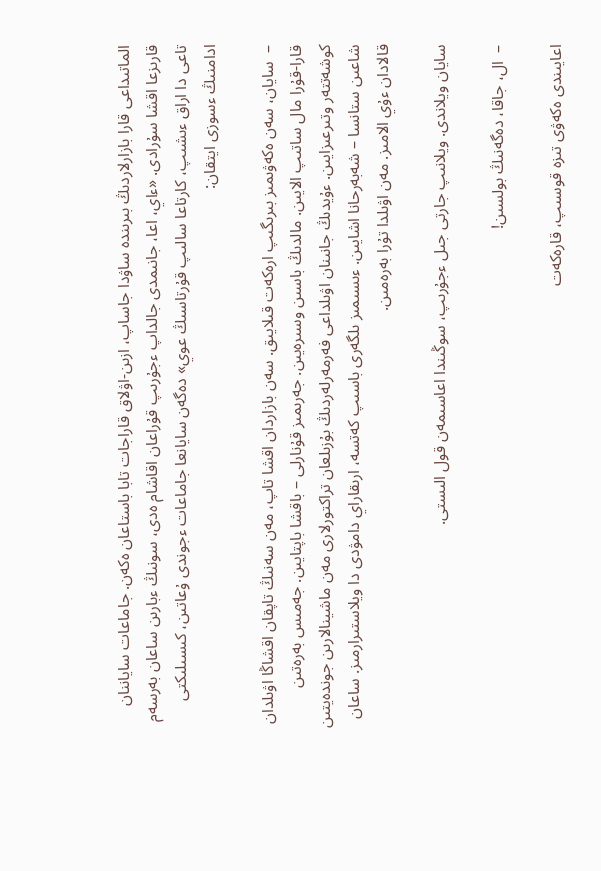الماتىداعى قارا بازارلاردىڭ بىرىندە ساۋدا جاساپ، ازىن-اۋلاق قاراجات تابا باستاعان ەكەن. جاماعات ساياننان قارىزعا اقشا سۇرادى. «ءاي، اعا، جانىمدى جالداپ ءجۇرىپ قۇراعان اقاشام ەدى، سونىڭ ءبارىن ساعان بەرسەم تاعى دا اراق ءىشىپ، كارتاعا سالىپ قۇرتاسىڭ عوي» دەگەن سايانعا جاماعات ءجوندى ۇعاتىن، كىسىلىكتى ادامنىڭ ءسوزى ايتقان:

–  سايان، سەن ەكەۋىمىز بىرىگىپ ارەكەت قىلايىق. سەن بازاردان اقشا تاپ، مەن سەنىڭ تاپقان اقشاڭا اۋىلدان قارا-قۇرا مال ساتىپ الايىن. مالدىڭ باسىن وسىرەيىن. جەرىمىز قۇنارلى – باقشا باپتايىن. جەمىس بەرەتىن كوشەتتەر وتىرعىزايىن. ءۇيدىڭ جانىنان اۋىلداعى فەرمەرلەردىڭ بۇزىلعان تراكتورلارى مەن ماشينالارىن جوندەيتىن شاعىن ستانسا – شەبەرحانا اشايىن. ءىسىمىز ىلگەرى باسىپ كەتسە، ارىقاراي دامۋدى دا ويلاستىرارمىز. ساعان قالادان ءۇي الامىز. مەن اۋىلدا تۇرا بەرەمىن.

سايان ويلاندى. ويلانىپ جارتى جىل ءجۇرىپ، سوڭىندا اعاسىمەن قول الىستى.

–  ال، جاقا، دەگەنىڭ بولسىن!

اعايىندى ەكەۋى تىزە قوسىپ، قارەكەت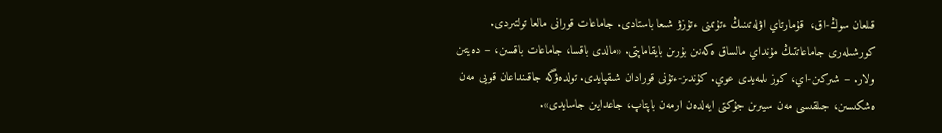قىلعان سوڭ-اق،  قۇمارتاي اۋلەتىنىڭ ءتۇتىنى ءتۇزۋ شىعا باستادى. جاماعات قورانى مالعا تولتىردى. كورشىلەرى جاماعاتتىڭ مۇنداي مالساق ەكەنىن بۇرىن بايقاماپتى. «مالدى باقسا، جاماعات باقسىن، – دەيتىن ولار. – شىركىن-اي، كوز ىلمەيدى عوي. كۇندىز-ءتۇنى قورادان شىقپايدى. تولدەۋگە جاقىنداعان قويى مەن ەشكىسىن، جىلقىسى مەن سيىرىن جۇكتى ايەلدەن ارمەن باپتاپ، جاعدايىن جاسايدى».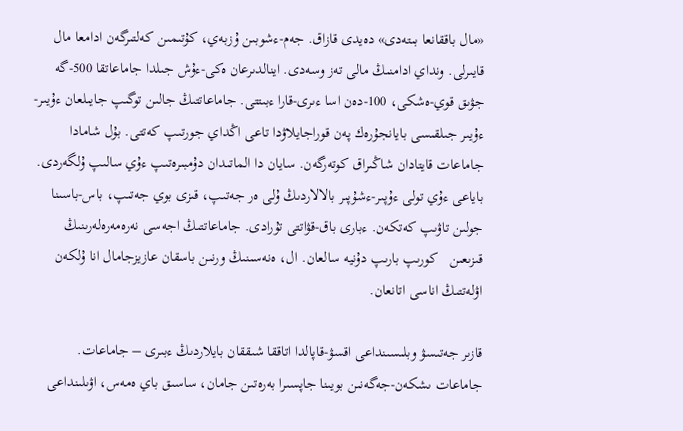«مال باققانعا بىتەدى» دەيدى قازاق. جەم-ءشوبىن ۇزبەي، كۇتىمىن كەلتىرگەن ادامعا مال قايىرلى. ونداي ادامنىڭ مالى تەز وسەدى. اينالدىرعان ەكى-ءۇش جىلدا جاماعاتقا 500-گە جۋىق قوي-ەشكى، 100-دەن اسا ءىرى-قارا ءبىتتى. جاماعاتتىڭ جالىن توگىپ جايىلعان ءۇيىر-ءۇيىر جىلقىسى بايانجۇرەك پەن قوراجايلاۋدا تاعى اڭداي جورتىپ كەتتى. بۇل شامادا جاماعات قايتادان شاڭىراق كوتەرگەن. سايان دا الماتىدان دۇمبىرەتىپ ءۇي سالىپ ۇلگەردى. باياعى ءۇي تولى ءۇپىر-ءشۇپىر بالالاردىڭ ۇلى ەر جەتىپ، قىزى بوي جەتىپ، باس-باسىنا جولىن تاۋىپ كەتكەن. ءبارى باق-قۋاتتى تۇرادى. جاماعاتتىڭ اجەسى نەرەمەرەلەرىنىڭ قىزىعىن   كورىپ بارىپ دۇنيە سالعان. ال، ەنەسىنىڭ ورنىن باسقان عازيزجامال انا ۇلكەن اۋلەتتىڭ اناسى اتانعان.

قازىر جەتىسۋ وبلىسىنداعى اقسۋ-قاپالدا اتاققا شىققان بايلاردىڭ ءبىرى – جاماعات. جاماعات ىشكەن-جەگەنىن بويىنا جاپسىرا بەرەتىن جامان، ساسىق باي ەمەس، اۋىلىنداعى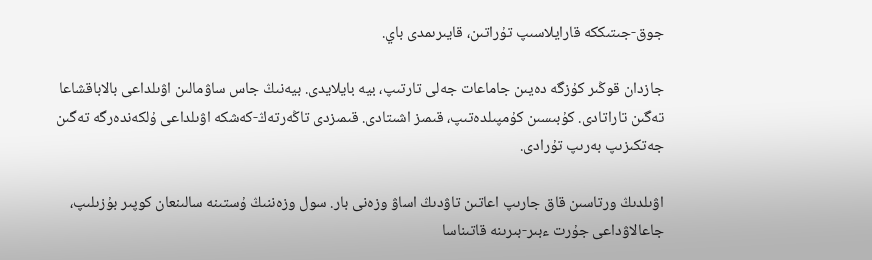جوق-جىتىككە قارايلاسىپ تۇراتىن، قايىرىمدى باي.

جازدان قوڭىر كۇزگە دەيىن جاماعات جەلى تارتىپ، بيە بايلايدى. بيەنىڭ جاس ساۋمالىن اۋىلداعى بالاباقشاعا تەگىن تاراتادى. كۇبىسىن كۇمپىلدەتىپ، قىمىز اشىتادى. قىمىزدى تاڭەرتەڭ-كەشكە اۋىلداعى ۇلكەندەرگە تەگىن جەتكىزىپ بەرىپ تۇرادى.

اۋىلدىڭ ورتاسىن قاق جارىپ اعاتىن تاۋدىڭ اساۋ وزەنى بار. سول وزەننىڭ ۇستىنە سالىنعان كوپىر بۇزىلىپ، جاعالاۋداعى جۇرت ءبىر-بىرىنە قاتىناسا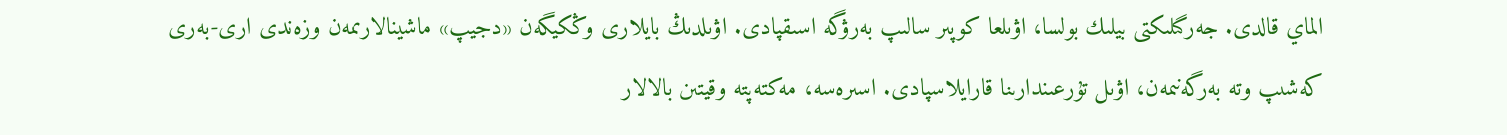الماي قالدى. جەرگىلىكتى بيلىك بولسا، اۋىلعا كوپىر سالىپ بەرۋگە اسىقپادى. اۋىلدىڭ بايلارى وڭكيگەن «دجيپ» ماشينالارىمەن وزەندى ارى-بەرى كەشىپ وتە بەرگەنىمەن، اۋىل تۇرعىندارىنا قارايلاسپادى. اسىرەسە، مەكتەپتە وقيتىن بالالار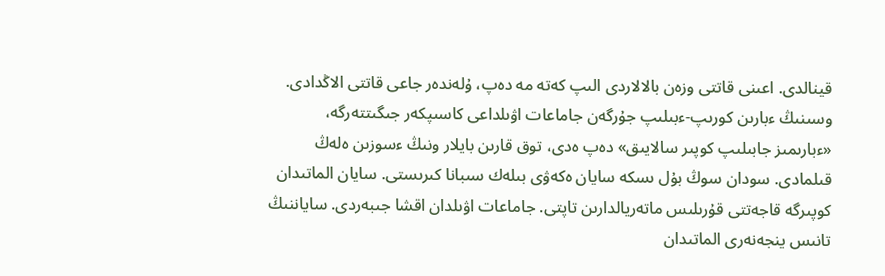قينالدى. اعىنى قاتتى وزەن بالالاردى الىپ كەتە مە دەپ، ۇلەندەر جاعى قاتتى الاڭدادى. وسىنىڭ ءبارىن كورىپ-ءبىلىپ جۇرگەن جاماعات اۋىلداعى كاسىپكەر جىگىتتەرگە، «ءبارىمىز جابىلىپ كوپىر سالايىق» دەپ ەدى، توق قارىن بايلار ونىڭ ءسوزىن ەلەڭ قىلمادى. سودان سوڭ بۇل ىسكە سايان ەكەۋى بىلەك سىبانا كىرىستى. سايان الماتىدان كوپىرگە قاجەتتى قۇرىلىس ماتەريالدارىن تاپتى. جاماعات اۋىلدان اقشا جىبەردى. ساياننىڭ تانىس ينجەنەرى الماتىدان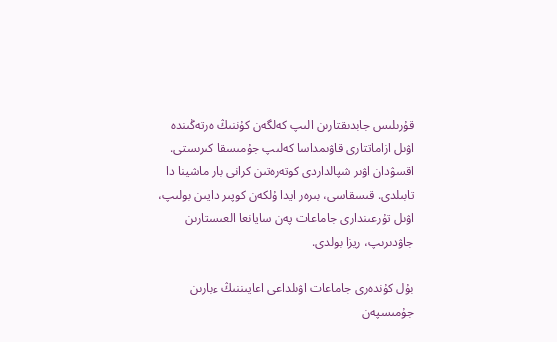قۇرىلىس جابدىقتارىن الىپ كەلگەن كۇننىڭ ەرتەڭىندە اۋىل ازاماتتارى قاۋىمداسا كەلىپ جۇمىسقا كىرىستى. اقسۋدان اۋىر شپالداردى كوتەرەتىن كرانى بار ماشينا دا تابىلدى. قىسقاسى، بىرەر ايدا ۇلكەن كوپىر دايىن بولىپ، اۋىل تۇرعىندارى جاماعات پەن سايانعا العىستارىن جاۋدىرىپ، ريزا بولدى.

بۇل كۇندەرى جاماعات اۋىلداعى اعايىننىڭ ءبارىن جۇمىسپەن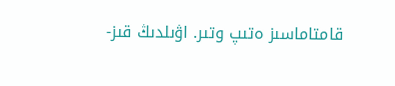قامتاماسىز ەتىپ وتىر. اۋىلدىڭ قىز-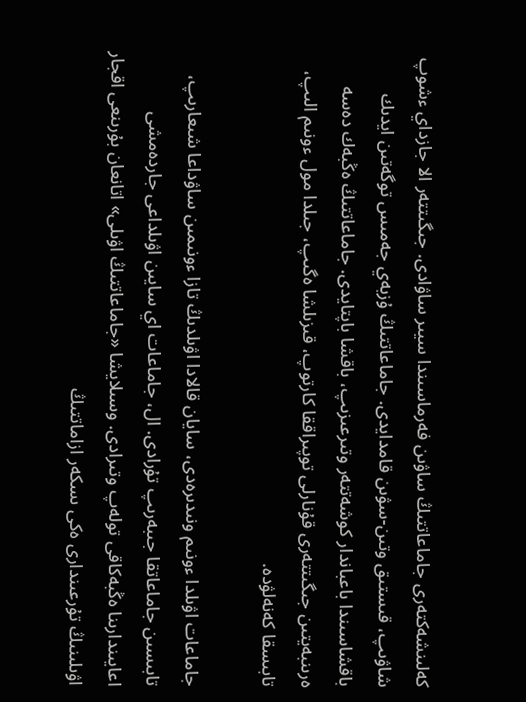كەلىنشەكتەرى جاماعاتتىڭ ساۋىن فەرماسىندا سيىر ساۋادى. جىگىتتەر الا جازداي ءشوپ شاۋىپ، قىستىق وتىن-سۋىن قامدايدى. جاماعاتتىڭ ۇزبەي جەمىس توگەتىن ايدىك باقشاسىندا باعباندار كوشەتتەر وتىرعىزىپ، باقشا باپتايدى. جاماعاتتىڭ ەڭبەك دەسە ەرىنبەيتىن جىگىتتەرى قۇنارلى توپىراققا كارتوپ، قىزىلشا ەگىپ، جىلدا مول ءونىم الىپ، تابىسقا كەنەلۋدە.

جاماعات اۋىلدا ءونىم ونىدىرەدى، سايان قالادا اۋىلدىڭ تازا ءونىمىن ساۋداعا شىعارىپ، تابىسىن جاماعاتقا جىبەرىپ تۇرادى. ال، جاماعات اي سايىن اۋىلداعى جاردەمشى اعايىندارىنا ەڭبەكاقى تولەپ وتىرادى. وسىلايشا «جاماعاتتىڭ اۋىلى» اتانعان بۇرىنعى اقجار اۋىلىنىڭ تۇرعىندارى ەكى ىسكەر ازاماتتىڭ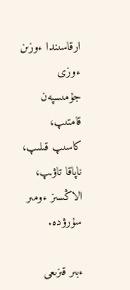ارقاسىندا ءوزىن ءوزى جۇمىسپەن قامتىپ، كاسىپ قىلىپ، ناپاقا تاۋىپ، الاڭسىز ءومىر سۇرۋدە.

ءبىر قىزىعى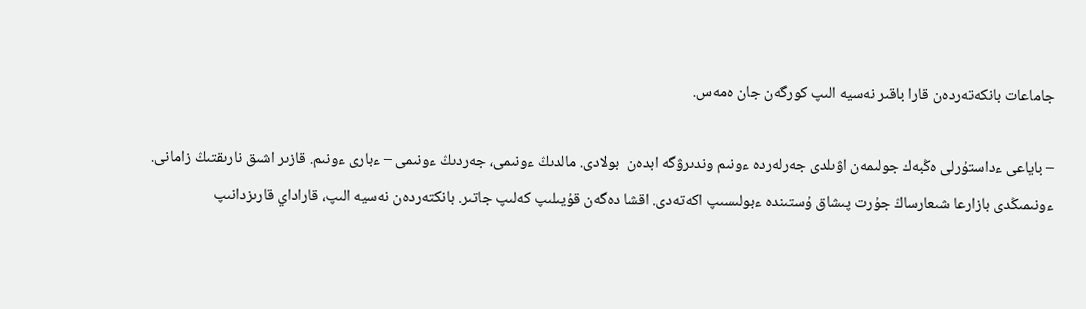جاماعات بانكەتەردەن قارا باقىر نەسيە الىپ كورگەن جان ەمەس.

– باياعى ءداستۇرلى ەڭبەك جولىمەن اۋىلدى جەرلەردە ءونىم وندىرۋگە ابدەن  بولادى. مالدىڭ ءونىمى، جەردىڭ ءونىمى – ءبارى ءونىم. قازىر اشىق نارىقتىڭ زامانى. ءونىمىڭدى بازارعا شىعارساڭ جۇرت پىشاق ۇستىندە ءبولىسىپ اكەتەدى. اقشا دەگەن قۇيىلىپ كەلىپ جاتىر. بانكتەردەن نەسيە الىپ، قاراداي قارىزدانىپ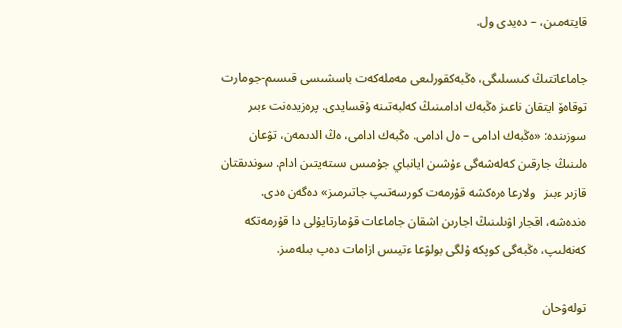قايتەمىن، – دەيدى ول.

جاماعاتتىڭ كىسىلىگى، ەڭبەكقورلىعى مەملەكەت باسشىسى قىسىم-جومارت توقاەۆ ايتقان ناعىز ەڭبەك ادامىنىڭ كەلبەتىنە ۇقسايدى. پرەزيدەنت ءبىر سوزىندە: «ەڭبەك ادامى – ەل ادامى. ەڭبەك ادامى، ەڭ الدىمەن، تۋعان ەلىنىڭ جارقىن كەلەشەگى ءۇشىن ايانباي جۇمىس ىستەيتىن ادام. سوندىقتان قازىر ءبىز   ولارعا ەرەكشە قۇرمەت كورسەتىپ جاتىرمىز» دەگەن ەدى. ەندەشە، اقجار اۋىلىنىڭ اجارىن اشقان جاماعات قۇمارتايۇلى دا قۇرمەتكە كەنەلىپ، ەڭبەگى كوپكە ۇلگى بولۋعا ءتيىس ازامات دەپ بىلەمىز.

تولەۋحان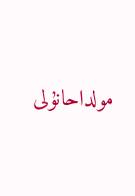مولداحانۇلى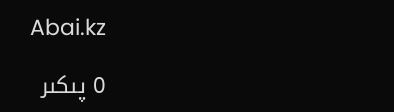Abai.kz

0 پىكىر